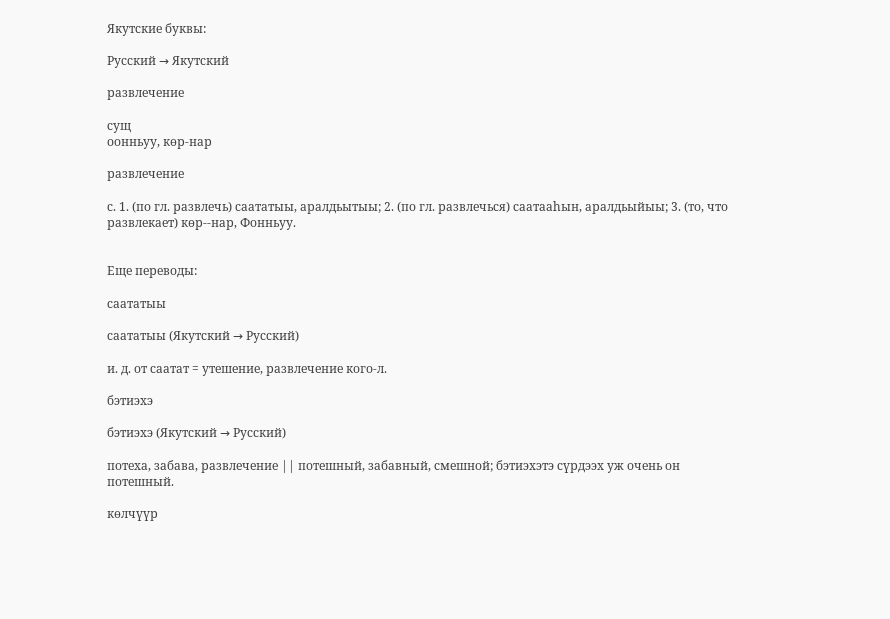Якутские буквы:

Русский → Якутский

развлечение

сущ
оонньуу, көр-нар

развлечение

с. 1. (по гл. развлечь) саататыы, аралдьытыы; 2. (по гл. развлечься) саатааһын, аралдьыйыы; 3. (то, что развлекает) көр--нар, Фонньуу.


Еще переводы:

саататыы

саататыы (Якутский → Русский)

и. д. от саатат = утешение, развлечение кого-л.

бэтиэхэ

бэтиэхэ (Якутский → Русский)

потеха, забава, развлечение || потешный, забавный, смешной; бэтиэхэтэ сүрдээх уж очень он потешный.

көлчүүр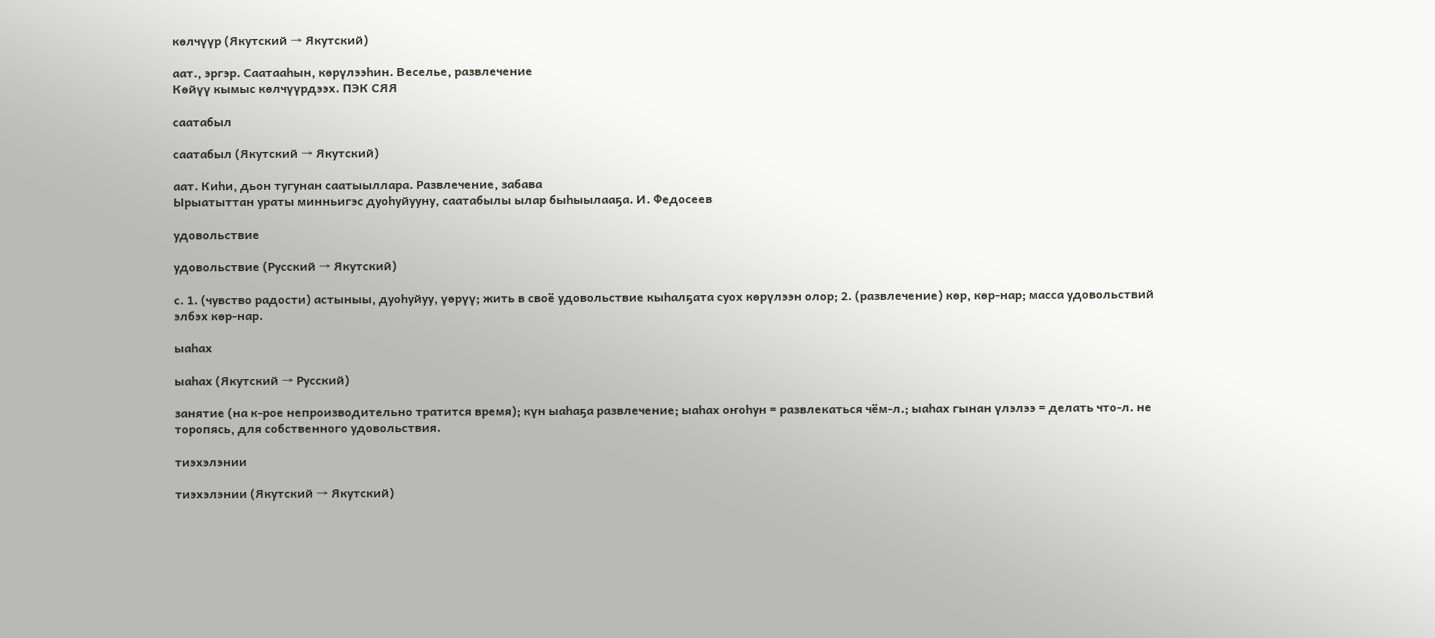көлчүүр (Якутский → Якутский)

аат., эргэр. Саатааһын, көрүлээһин. Веселье, развлечение
Көйүү кымыс көлчүүрдээх. ПЭК СЯЯ

саатабыл

саатабыл (Якутский → Якутский)

аат. Киһи, дьон тугунан саатыыллара. Развлечение, забава
Ырыатыттан ураты минньигэс дуоһуйууну, саатабылы ылар быһыылааҕа. И. Федосеев

удовольствие

удовольствие (Русский → Якутский)

с. 1. (чувство радости) астыныы, дуоһуйуу, үөрүү; жить в своё удовольствие кыһалҕата суох көрүлээн олор; 2. (развлечение) көр, көр-нар; масса удовольствий элбэх көр-нар.

ыаһах

ыаһах (Якутский → Русский)

занятие (на к-рое непроизводительно тратится время); күн ыаһаҕа развлечение; ыаһах оҥоһун = развлекаться чём-л.; ыаһах гынан үлэлээ = делать что-л. не торопясь, для собственного удовольствия.

тиэхэлэнии

тиэхэлэнии (Якутский → Якутский)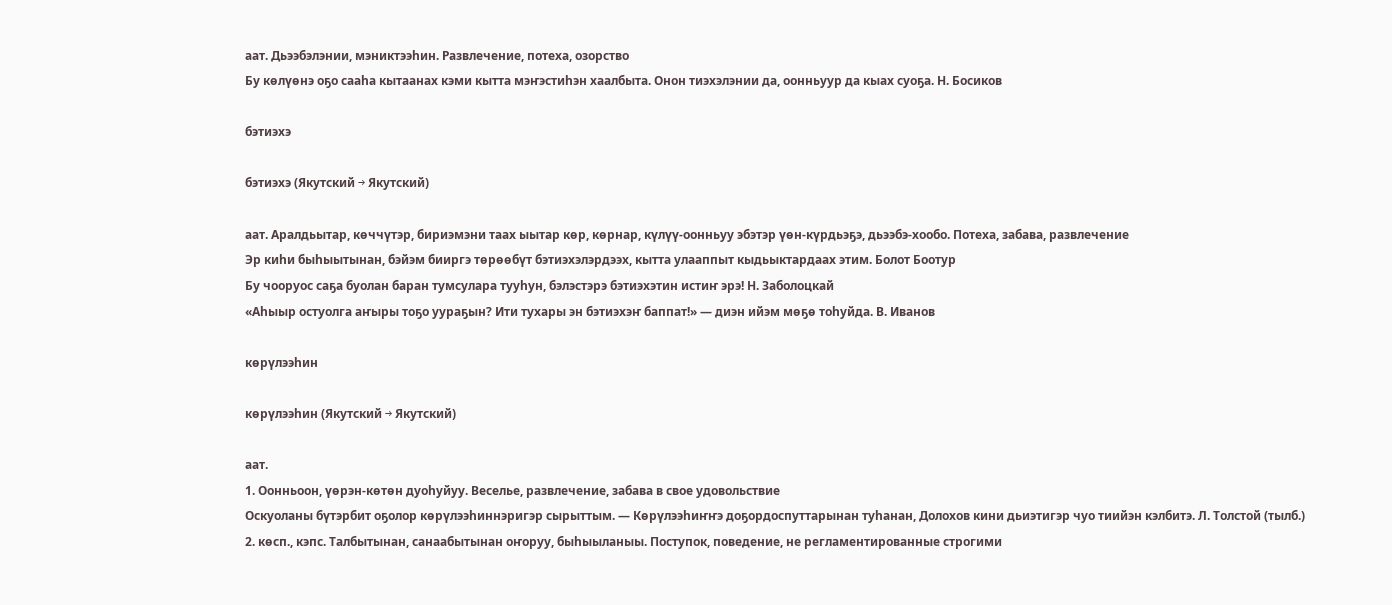аат. Дьээбэлэнии, мэниктээһин. Развлечение, потеха, озорство
Бу көлүөнэ оҕо сааһа кытаанах кэми кытта мэҥэстиһэн хаалбыта. Онон тиэхэлэнии да, оонньуур да кыах суоҕа. Н. Босиков

бэтиэхэ

бэтиэхэ (Якутский → Якутский)

аат. Аралдьытар, көччүтэр, бириэмэни таах ыытар көр, көрнар, күлүү-оонньуу эбэтэр үөн-күрдьэҕэ, дьээбэ-хообо. Потеха, забава, развлечение
Эр киһи быһыытынан, бэйэм бииргэ төрөөбүт бэтиэхэлэрдээх, кытта улааппыт кыдьыктардаах этим. Болот Боотур
Бу чооруос саҕа буолан баран тумсулара тууһун, бэлэстэрэ бэтиэхэтин истиҥ эрэ! Н. Заболоцкай
«Аһыыр остуолга аҥыры тоҕо уураҕын? Ити тухары эн бэтиэхэҥ баппат!» — диэн ийэм мөҕө тоһуйда. В. Иванов

көрүлээһин

көрүлээһин (Якутский → Якутский)

аат.
1. Оонньоон, үөрэн-көтөн дуоһуйуу. Веселье, развлечение, забава в свое удовольствие
Оскуоланы бүтэрбит оҕолор көрүлээһиннэригэр сырыттым. — Көрүлээһиҥҥэ доҕордоспуттарынан туһанан, Долохов кини дьиэтигэр чуо тиийэн кэлбитэ. Л. Толстой (тылб.)
2. көсп., кэпс. Талбытынан, санаабытынан оҥоруу, быһыыланыы. Поступок, поведение, не регламентированные строгими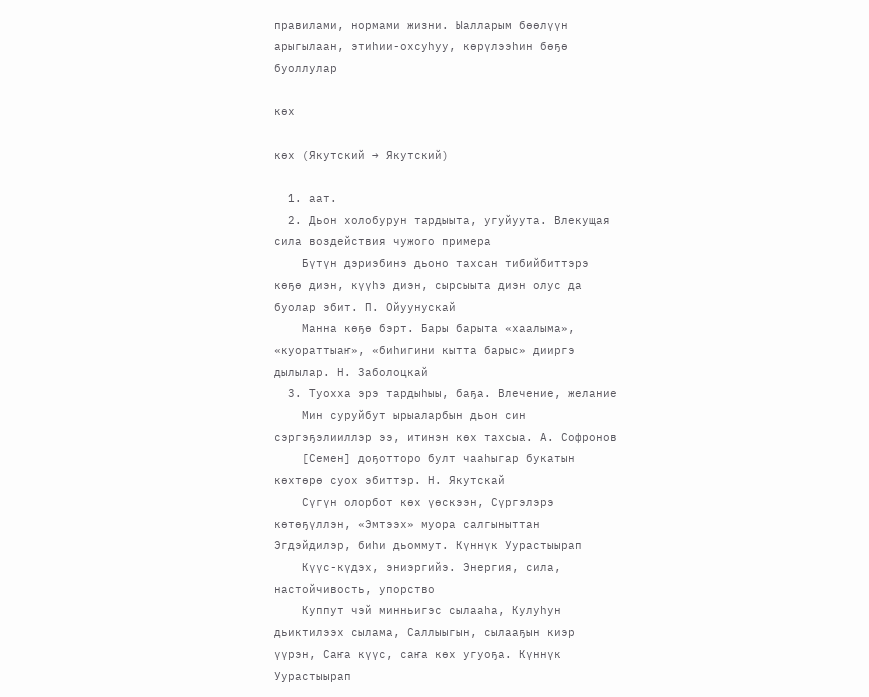правилами, нормами жизни. Ыалларым бөөлүүн арыгылаан, этиһии-охсуһуу, көрүлээһин бөҕө буоллулар

көх

көх (Якутский → Якутский)

  1. аат.
  2. Дьон холобурун тардыыта, угуйуута. Влекущая сила воздействия чужого примера
    Бүтүн дэриэбинэ дьоно тахсан тибийбиттэрэ көҕө диэн, күүһэ диэн, сырсыыта диэн олус да буолар эбит. П. Ойуунускай
    Манна көҕө бэрт. Бары барыта «хаалыма», «куораттыаҥ», «биһигини кытта барыс» дииргэ дылылар. Н. Заболоцкай
  3. Туохха эрэ тардыһыы, баҕа. Влечение, желание
    Мин суруйбут ырыаларбын дьон син сэргэҕэлииллэр ээ, итинэн көх тахсыа. А. Софронов
    [Семен] доҕотторо булт чааһыгар букатын көхтөрө суох эбиттэр. Н. Якутскай
    Сүгүн олорбот көх үөскээн, Сүргэлэрэ көтөҕүллэн, «Эмтээх» муора салгыныттан Эгдэйдилэр, биһи дьоммут. Күннүк Уурастыырап
    Күүс-күдэх, эниэргийэ. Энергия, сила, настойчивость, упорство
    Куппут чэй минньигэс сылааһа, Кулуһун дьиктилээх сылама, Саллыыгын, сылааҕын киэр үүрэн, Саҥа күүс, саҥа көх угуоҕа. Күннүк Уурастыырап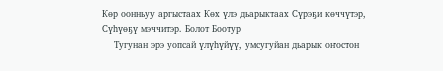Көр оонньуу аргыстаах Көх үлэ дьарыктаах Сүрэҕи көччүтэр, Сүһүөҕү мэччитэр. Болот Боотур
    Тугунан эрэ уопсай үлүһүйүү, умсугуйан дьарык оҥостон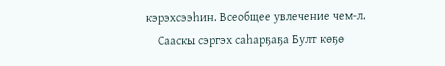кэрэхсээһин. Всеобщее увлечение чем-л.
    Сааскы сэргэх саһарҕаҕа Булт көҕө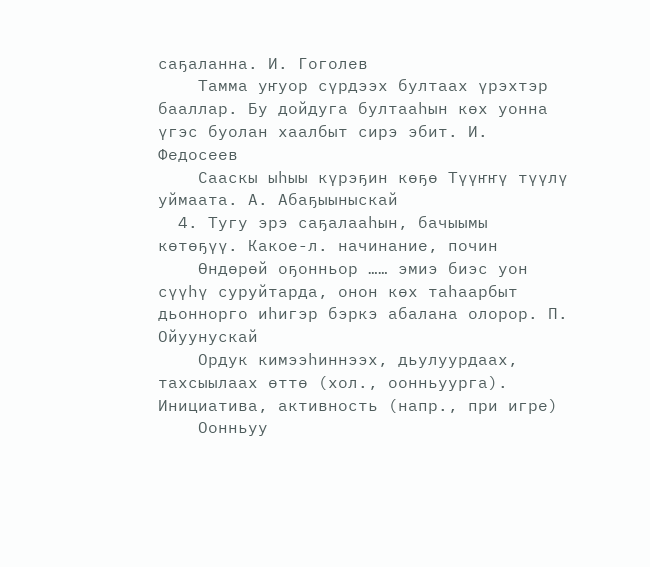саҕаланна. И. Гоголев
    Тамма уҥуор сүрдээх бултаах үрэхтэр бааллар. Бу дойдуга бултааһын көх уонна үгэс буолан хаалбыт сирэ эбит. И. Федосеев
    Сааскы ыһыы күрэҕин көҕө Түүҥҥү түүлү уймаата. А. Абаҕыыныскай
  4. Тугу эрэ саҕалааһын, бачыымы көтөҕүү. Какое-л. начинание, почин
    Өндөрөй оҕонньор …… эмиэ биэс уон сүүһү суруйтарда, онон көх таһаарбыт дьоннорго иһигэр бэркэ абалана олорор. П. Ойуунускай
    Ордук кимээһиннээх, дьулуурдаах, тахсыылаах өттө (хол., оонньуурга). Инициатива, активность (напр., при игре)
    Оонньуу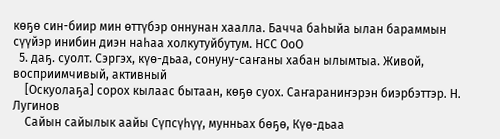көҕө син-биир мин өттүбэр оннунан хаалла. Бачча баһыйа ылан бараммын сүүйэр инибин диэн наһаа холкутуйбутум. НСС ОоО
  5. даҕ. суолт. Сэргэх, күө-дьаа, сонуну-саҥаны хабан ылымтыа. Живой, восприимчивый, активный
    [Оскуолаҕа] сорох кылаас бытаан, көҕө суох. Саҥараниҥэрэн биэрбэттэр. Н. Лугинов
    Сайын сайылык аайы Сүпсүһүү, мунньах бөҕө, Күө-дьаа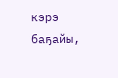кэрэ баҕайы,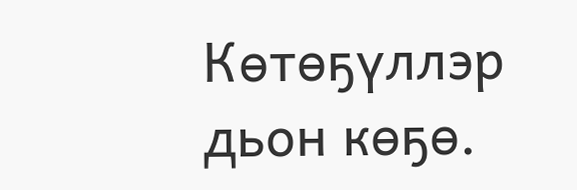Көтөҕүллэр дьон көҕө.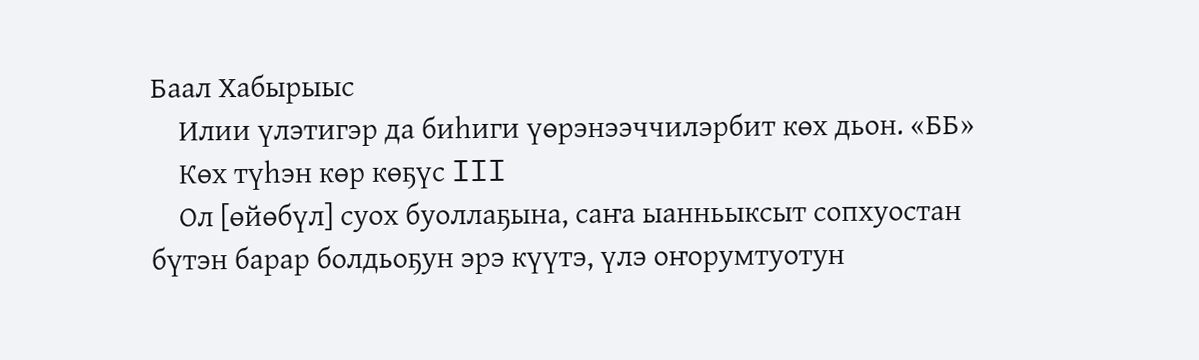Баал Хабырыыс
    Илии үлэтигэр да биһиги үөрэнээччилэрбит көх дьон. «ББ»
    Көх түһэн көр көҕүс III
    Ол [өйөбүл] суох буоллаҕына, саҥа ыанньыксыт сопхуостан бүтэн барар болдьоҕун эрэ күүтэ, үлэ оҥорумтуотун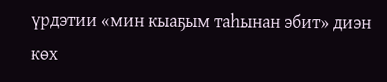үрдэтии «мин кыаҕым таһынан эбит» диэн көх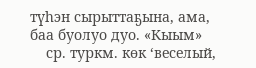түһэн сырыттаҕына, ама, баа буолуо дуо. «Кыым»
    ср. туркм. көк ‘веселый,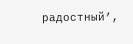радостный’,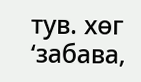тув. хөг ‘забава,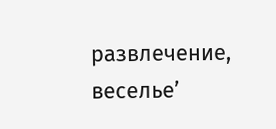развлечение, веселье’